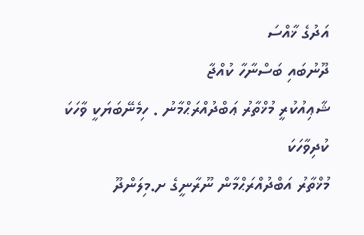އަދުގެ ޚާއްސަ
ދޫނުބައި ބަސްނާހާ ކުއްޖާ
ޝާޢިއުކުރީ މުޚްތާރު ޢަބްދުއްރަޙްމާނު . ހިމެނޭބަޔަކީ ވާހަކަ
ކުދިވާހަކަ
މުޚްތާރު އަބްދުއްރަޙްމާން ނޫރާނީގެ ށ.މިލަންދޫ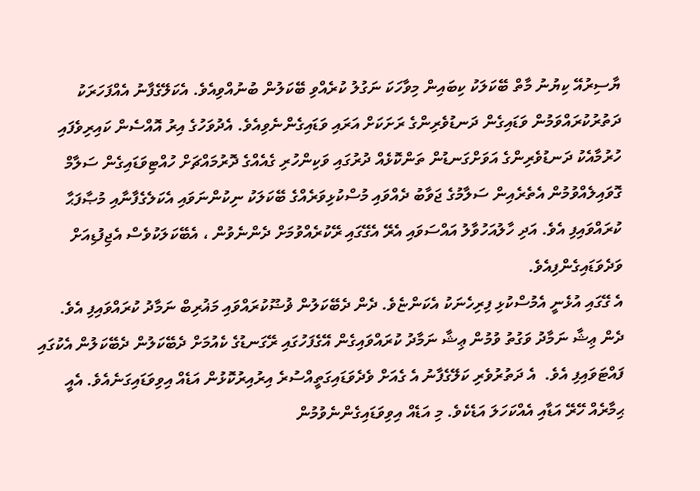ޔާސިރުއޭ ކިޔުނު މާތް ބޭކަލަކު ކިބައިން މިވާހަކަ ނަގުލު ކުރެއްވި ބޭކަލުން ބުނުއްވިއެވެ. އެކަލޭގެފާނު އެއްފަހަރަކު ދަތުރުކުރައްވަމުން ވަޑައިގެން ދަނޑުވެރިންގެ ރަށަކަށް އަރައި ވަޑައިގެންނެވިއެވެ. އެދުވަހުގެ އިރު އޮއްސެން ކައިރިވެފައި ހުރުމާއެކު ދަނޑުވެރިންގެ އަވަށްގަނޑުން ތަންކޮޅެއް ދުރުގައި ވަކިންހުރި ގެއެއްގެ ދޮރުމައްޗަށް ހުއްޓިވަޑައިގެން ސަލާމް ގޮވައިލެއްވުމުން އެތެރެއިން ސަލާމުގެ ޖަވާބު ދެއްވައި މުސްކުޅިވަރެއްގެ ބޭކަލަކު ނިކުންނަވައި އެކަލެގެފާނާއި މުޞާފަޙާ ކުރައްވައިފި އެވެ. އަދި ހާލުއަހުވާލު އައްސަވައި އެރޭ އެގޭގައި ރޭކުރެއްވުމަށް ދެންނެވުން ، އެބޭކަލަކުވެސް އެޖިފުޑިއަށް ވަދެވަޑައިގެންފިއެވެ.
އެ ގޭގައި އުޅެނީ އެމުސްކުޅި ފިރިހެނަކު އެކަންޏެވެ. ދެން ދެބޭކަލުން ޥުޟޫކުރައްވައި މަޣުރިބް ނަމާދު ކުރައްވައިފި އެވެ.  ދެން ޢިޝާ ނަމާދު ވަގުތު ވުމުން ޢިޝާ ނަމާދު ކުރައްވައިގެން އޭގެފަހުގައި ރޭގަނޑުގެ ކެއުމަށް ދެބޭކަލުން ދެބޭކަލުން އެކުގައި ފައްޓަވައިފި އެވެ.  އެ ދަތުރުވެރި ކަލޭގެފާނު އެ ގެއަށް ވެދެވަޑައިގަތީއްސުރެ އިރުއިރުކޮޅުން އަޑެއް އިވިވަޑައިގަނެއެވެ. އެއީ ޙިމާރެއް ހޭރޭ އަޑާއި އެއްކަހަލަ އަޑެކެވެ. މި އަޑެއް އިވިވަޑައިގެންނެވުމުން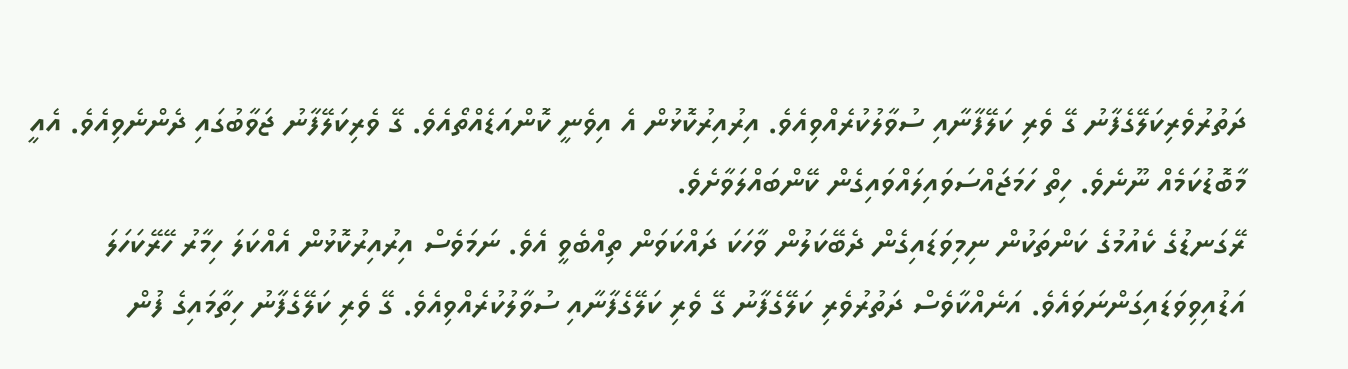ދަތުރުވެރިކަލޭގެފާނު ގޭ ވެރި ކަލޭފާނާއި ސުވާލުކުރެއްވިއެވެ. އިރުއިރުކޮޅުން އެ އިވެނީ ކޮންއަޑެއްތޯއެވެ. ގޭ ވެރިކަލޭފާނު ޖަވާބުގައި ދެންނެވިއެވެ. އެއީ މާބޮޑުކަމެއް ނޫނެވެ. ހިތް ހަމަޖައްސަވައިލައްވައިގެން ކޭންބައްލަވާށެވެ.
ރޭގަނޑުގެ ކެއުމުގެ ކަންތަކުން ނިމިވަޑައިގެން ދެބޭކަލުން ވާހަކަ ދައްކަވަން ތިއްބެވީ އެވެ. ނަމަވެސް އިރުއިރުކޮޅުން އެއްކަލަ ހިމާރު ހޭރޭކަހަލަ އަޑުއިވިވަޑައިގަންނަވައެވެ. އަނެއްކާވެސް ދަތުރުވެރި ކަލޭގެފާނު ގޭ ވެރި ކަލޭގެފާނާއި ސުވާލުކުރެއްވިއެވެ. ގޭ ވެރި ކަލޭގެފާނު ހިތާމައިގެ ފުން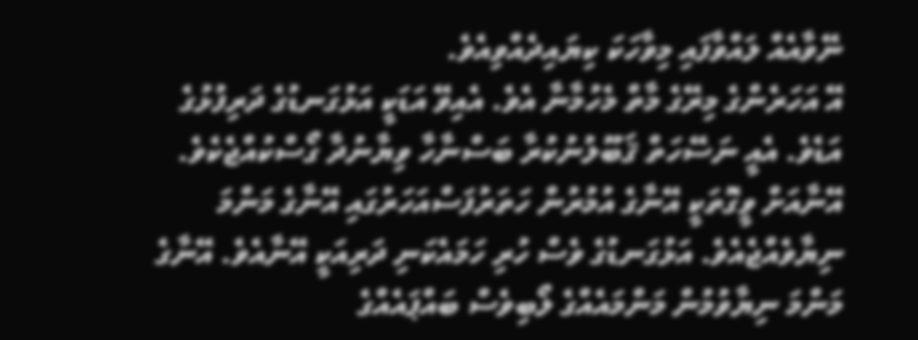ނޭވާއެއް ލައްވާފައި މިވާހަކަ ކިޔައިދެއްވިއެވެ.
އޭ އަހަރެންގެ މިރޭގެ މާތް މެހުމާނާ އެވެ. އެއިވޭ އަޑަކީ އަޅުގަނޑުގެ ދަރިފުޅުގެ އަޑެވެ. އެއީ ނަސޭހަތް ޤަބޫލުނުކުރާ ބަސްނާހާ ވިޔާނުދާ ގޯސްކުއްޖެކެވެ. އޭނާއަށް ވީގޮތަކީ އޭނާގެ އުމުރުން ހަތަރުފަސްއަހަރުގައި އޭނާގެ މަންމަ ނިޔާވެއްޖެއެވެ. އަޅުގަނޑުގެ ވެސް ހުރި ހަމައެކަނި ދަރިއަކީ އޭނާއެވެ. އޭނާގެ މަންމަ ނިޔާވުމުން މަންމައެއްގެ ލޯބިވެސް ބައްޕައެއްގެ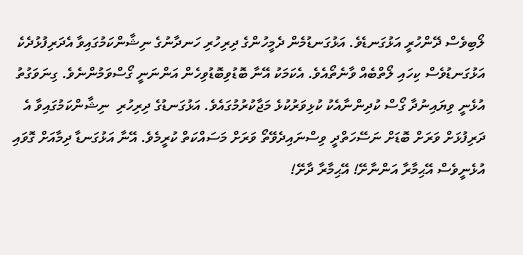ލޯބިވެސް ދޭންހުރީ އަޅުގަނޑެވެ. އަޅުގަނޑުމެން ދެމީހުންގެ ދިރިހުރި ހަނދާނުގެ ނިޝާންކަމުގައިވާ އެދަރިފުޅުދެކެ އަޅުގަނޑުވެސް ކިހައި ލޯތްބެއް ވާނެތޯއެވެ. އެކަމަކު އޭނާ ބޮޑުވިބޮޑުވިހެން އަންނަނީ ގޯސްވަމުންނެވެ. ގިނަވަގުތު އުޅެނީ ވިޔައިނުދާ ގޯސް ކުދިންނާއެކު ކުޅިވަރުކުޅެ މަޖާކުރުމުގައެވެ. އަޅުގަނޑުގެ ދިރިހުރި  ނިޝާންކަމުގައިވާ އެ ދަރިފުޅަށް ވަރަށް ބޮޑަށް ނަސޭހަތްދީ ވިސްނައިދެވޭތޯ ވަރަށް މަސައްކަތް ކުރީމެވެ. އޭނާ އަޅުގަނޑާ ދިމާއަށް ގޮވައި އުޅެނީވެސް އޭޙިމާރާ އަންނާށޭ! އޭޙިމާރާ ދާށޭ!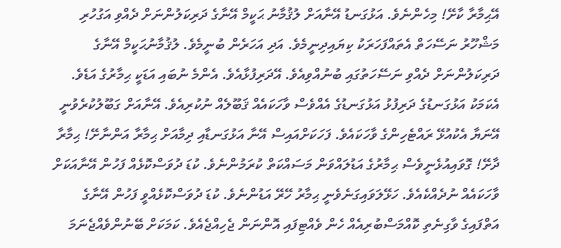އޭޙިމާރާ ކާށޭ! މިހެންނެވެ. އަޅުގަނޑު އޭނާއަށް ލުޤުމާނު ޙަކީމް އޭނާގެ ދަރިކަލުންނަށް ދެއްވި އަގުހުރި މަޝްހޫރު ނަސޭހަތް އެތައްފަހަރަކު ކިޔައިދިނީމެވެ. އަދި އަހަރެން ބުނީމެވެ. ލުޤުމާނުޙަކީމް އޭނާގެ ދަރިކަލުންނަށް ދެއްވި ނަސޭހަތުގައި ބުނުއްވިއެވެ. އޭދަރިފުޅާއެވެ. އެންމެ ނުބައި އަޑަކީ ޙިމާރުގެ އަޑެވެ. އެކަމަކު އަޅުގަނޑުގެ ދަރިފުޅު އަޅުގަނޑުގެ އެއްވެސް ވާހަކައެއް ޤަބޫލެއް ނުކުރިއެވެ. އޭނާއަށް ގަބޫލުކުރެވުނީ އޭނަޔާ އެކުއުޅޭ ރައްޓެހިންގެ ވާހަކައެވެ. ފަހަކަށްއައިސް އޭނާ އަޅުގަނޑާއި ދިމާއަށް ޙިމާރާ އަންނާށޭ! ޙިމާރާ ދާށޭ! ގޮވައިއުޅެނީވެސް ޙިމާރުގެ އަޑުލައްވަން މަސައްކަތް ކުރަމުންނެވެ. ކުޑަ ދުވަސްކޮޅެއް ފަހުން އޭނާއަކަށް ވާހަކައެއް ނުދެއްކެއެވެ. ހަޅޭލަވައިގަނެވެނީ ޙިމާރު ހޭރޭ އަޑުންނެވެ. ކުޑަ ދުވަސްކޮޅެއްވީ ފަހުން އޭނާގެ އަތްފައިގެ ވާގިނެތި ކޮއްމަސްބުރިއެއް ހެން ވެއްޓިފައި އޮންނަން ޖެހިއްޖެއެވެ. ކަމަކަށް ބޭނުންވެއްޖެނަމަ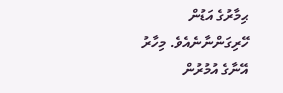ޙިމާރުގެ އަޑުން ހޭރިގަންނާނެއެވެ. މިހާރު އޭނާގެ އުމުރުން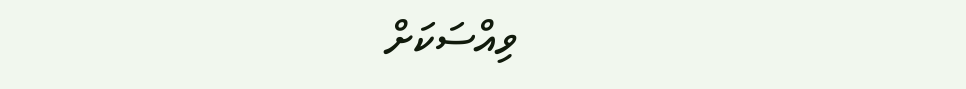ވިއްސަކަށް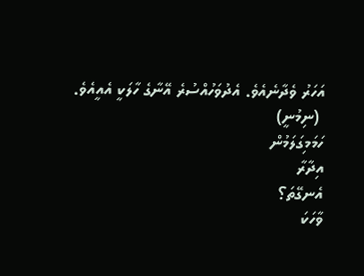އަހަރު ވެދާނެއެވެ. އެދުވަހުއްސުރެ އޭނާގެ ހާލަކީ އެއީއެވެ.
 (ނިމުނީ)
ހަމަމިގަލަމުން
އިދާރާ
އެނގޭތަ؟
ވާހަކަ